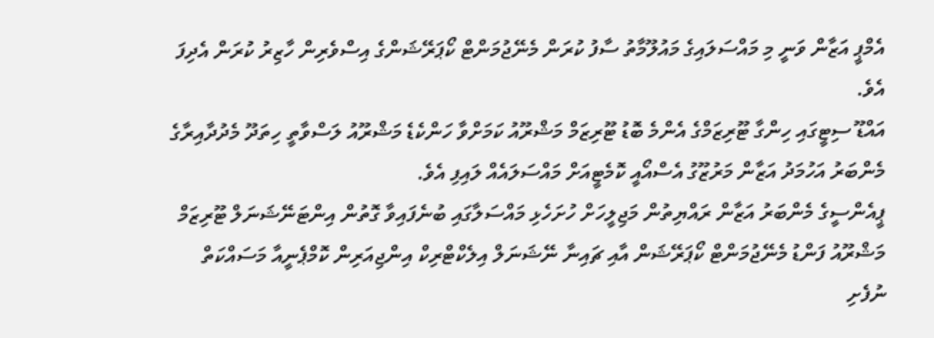އެމްޕީ އަޒާން ވަނީ މި މައްސަލައިގެ މައުލޫމާތު ސާފު ކުރަން މެނޭޖުމަންޓް ކޯޕަރޭޝަންގެ އިސްވެރިން ހާޒިރު ކުރަން އެދިފަ އެވެ.
އައްޑޫ ސިޓީގައި ހިންގާ ޓޫރިޒަމްގެ އެންމެ ބޮޑު ޓޫރިޒަމް މަޝްރޫއު ކަމަށްވާ ހަންކެޑެ މަޝްރޫއު ލަސްވާތީ ހިތަދޫ މެދުދާއިރާގެ މެންބަރު އަހުމަދު އަޒާން މަރުޒޫގު އެސްއޯއީ ކޮމެޓީއަށް މައްސަލައެއް ލައިފި އެވެ.
ޕީއެންސީގެ މެންބަރު އަޒާން ރައްޔިތުން މަޖިލީހަށް ހުށަހެޅި މައްސަލާގައި ބުނެފައިވާ ގޮތުން އިންޓަނޭޝަނަލް ޓޫރިޒަމް މަޝްރޫއު ފަންޑު މެނޭޖުމަންޓް ކޯޕަރޭޝަން އާއި ޗައިނާ ނޭޝަނަލް އިލެކްޓްރިކް އިންޖިއަރިން ކޮމްޕެނީއާ މަސައްކަތް ނުފެށި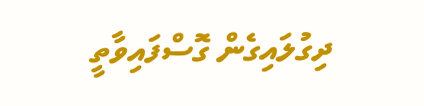ދިގުލައިގެން ގޮސްފައިވާތީ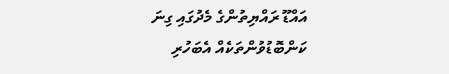އައްޑޫ ރައްޔިތުންގެ މެދުގައި ގިނަ ކަންބޮޑުވުންތަކެއް އެބަހުރި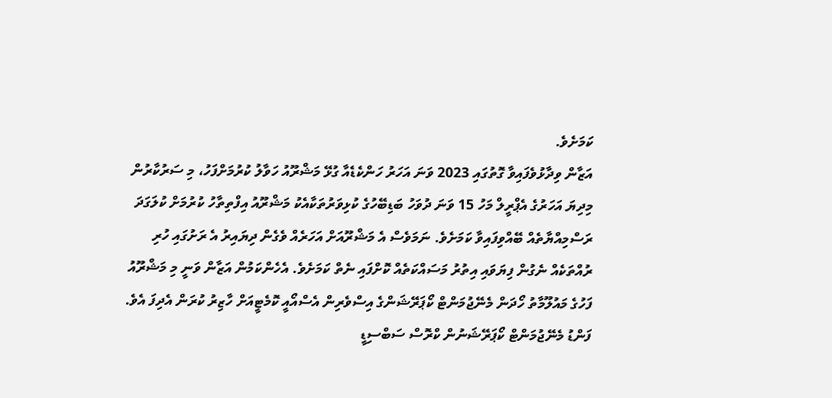ކަމަށެވެ.
އަޒާން ވިދާޅުވެފައިވާ ގޮތުގައި 2023 ވަނަ އަހަރު ހަންކެޑެއާ ގުޅޭ މަޝްރޫއު ހަވާލު ކުރުމަށްފަހު، މި ސަރުކާރުން މިދިޔަ އަހަރުގެ އެޕްރީލް މަހު 15 ވަނަ ދުވަހު ބަޑިބޭހުގެ ކުޅިވަރުތަކާއެކު މަޝްރޫއު އިފްތިތާހު ކުރުމަށް ކުލަގަދަ ރަސްމިއްޔާތެއް ބޭއްވިފައިވާ ކަމަށެވެ. ނަމަވެސް އެ މަޝްރޫއަށް އަހަރެއް ވެގެން ދިޔައިރު އެ ރަށުގައި ހުރި ރުއްތަކެއް ނެގުން ފިޔަވައި އިތުރު މަސައްކަތެއް ކޮށްފައި ނެތް ކަމަށެވެ. އެހެންކަމުން އަޒާން ވަނީ މި މަޝްރޫއު ފަހުގެ މައުލޫމާތު ހޯދަން މެނޭޖުމަންޓް ކޯޕަރޭޝަންގެ އިސްވެރިން އެސްއޯއީ ކޮމެޓީއަށް ހާޒިރު ކުރަން އެދިފަ އެވެ.
ފަންޑު މެނޭޖުމަންޓް ކޯޕަރޭޝަނުން ކްރޮސް ސަބްސިޑީ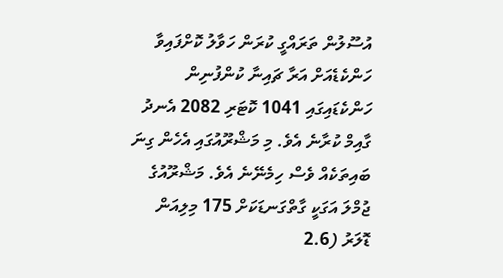އުސޫލުން ތަރައްގީ ކުރަން ހަވާލު ކޮށްފައިވާ ހަންކެޑެއަށް އަރާ ޗައިނާ ކުންފުނިން ހަންކެޑައިގައި 1041 ކޮޓަރި 2082 އެނދު ގާއިމް ކުރާނެ އެވެ. މި މަޝްރޫއުގައި އެހެން ގިނަ ބައިތަކެއް ވެސް ހިމެނޭނެ އެވެ. މަޝްރޫއުގެ ޖުމްލަ އަގަކީ ގާތްގަނޑަކަށް 175 މިލިއަން ޑޮލަރު (2.6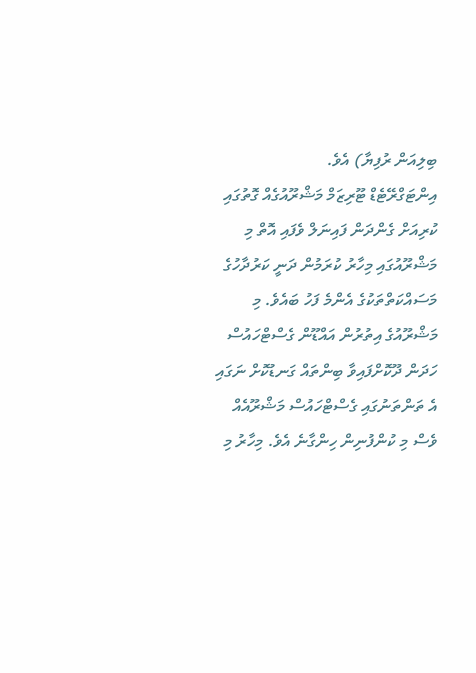ބިލިއަން ރުފިޔާ) އެވެ.
އިންޓަގްރޭޓެޑް ޓޫރިޒަމް މަޝްރޫއުގެއް ގޮތުގައި ކުރިއަށް ގެންދަން ފައިނަލް ވެފައި އޮތް މި މަޝްރޫއުގައި މިހާރު ކުރަމުން ދަނީ ކަރުދާހުގެ މަސައްކަތްތަކުގެ އެންމެ ފަހު ބައެވެ. މި މަޝްރޫއުގެ އިތުރުން އައްޑޫން ގެސްޓްހައުސް ހަދަން ދޫކޮށްފައިވާ ބިންތައް ގަނޑުކޮށް ނަގައި އެ ތަންތަނުގައި ގެސްޓްހައުސް މަޝްރޫއެއް ވެސް މި ކުންފުނިން ހިންގާނެ އެވެ. މިހާރު މި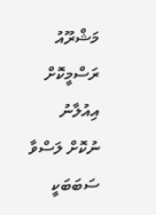މަޝްރޫއު ރަސްމީކޮށް އިއުލާނު ނުކޮށް ލަސްވާ ސަބަބަކީ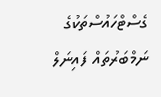ގެސްޓްހައުސްތަކުގެ ނަމްބަރުތައް ފައިނަލް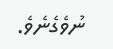ނުވެގެނެވެ.